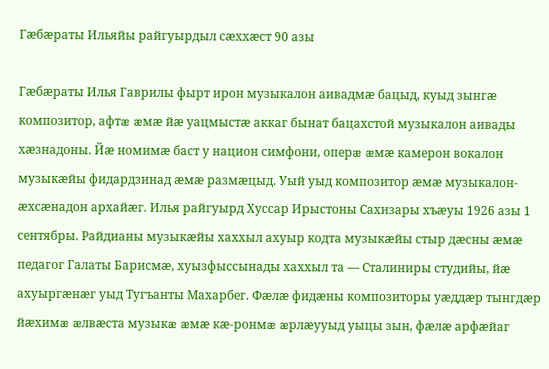Гæбæраты Ильяйы райгуырдыл сæххæст 90 азы

Гæбæраты Илья Гаврилы фырт ирон музыкалон аивадмæ бацыд, куыд зынгæ композитор, афтæ æмæ йæ уацмыстæ аккаг бынат бацахстой музыкалон аивады хæзнадоны. Йæ номимæ баст у национ симфони, оперæ æмæ камерон вокалон музыкæйы фидардзинад æмæ размæцыд. Уый уыд композитор æмæ музыкалон-æхсæнадон архайæг. Илья райгуырд Хуссар Ирыстоны Сахизары хъæуы 1926 азы 1 сентябры. Райдианы музыкæйы хаххыл ахуыр кодта музыкæйы стыр дæсны æмæ педагог Галаты Барисмæ, хуызфыссынады хаххыл та — Сталиниры студийы, йæ ахуыргæнæг уыд Тугъанты Махарбег. Фæлæ фидæны композиторы уæддæр тынгдæр йæхимæ æлвæста музыкæ æмæ кæ-ронмæ æрлæууыд уыцы зын, фæлæ арфæйаг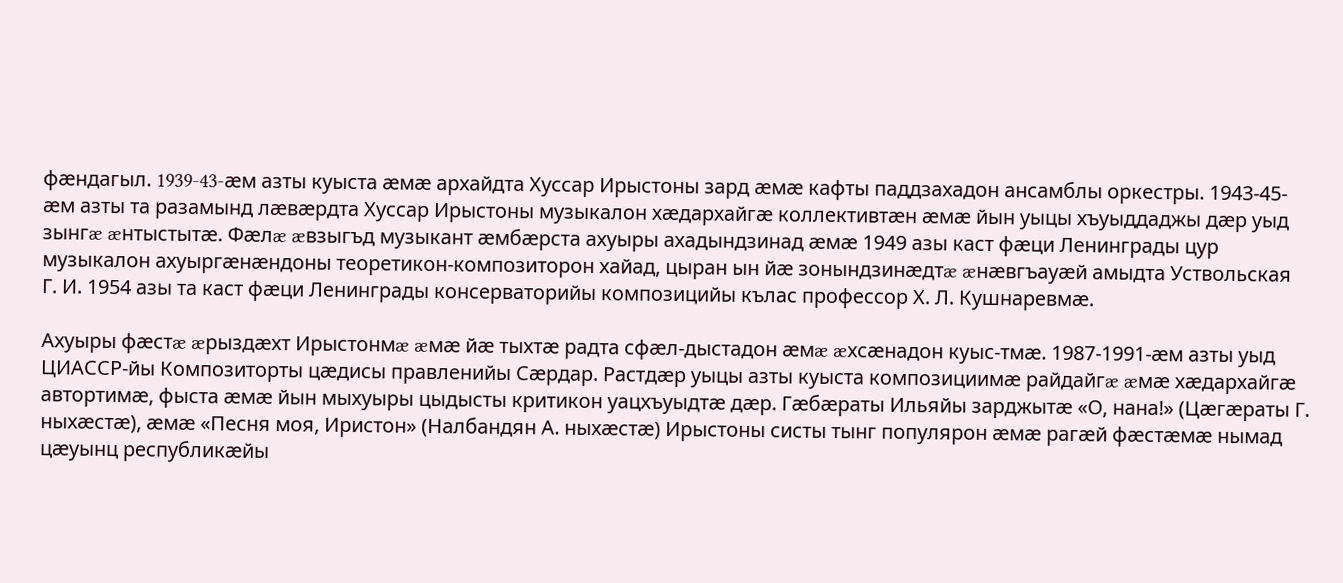фæндагыл. 1939-43-æм азты куыста æмæ архайдта Хуссар Ирыстоны зард æмæ кафты паддзахадон ансамблы оркестры. 1943-45-æм азты та разамынд лæвæрдта Хуссар Ирыстоны музыкалон хæдархайгæ коллективтæн æмæ йын уыцы хъуыддаджы дæр уыд зынгæ æнтыстытæ. Фæлæ æвзыгъд музыкант æмбæрста ахуыры ахадындзинад æмæ 1949 азы каст фæци Ленинграды цур музыкалон ахуыргæнæндоны теоретикон-композиторон хайад, цыран ын йæ зонындзинæдтæ æнæвгъауæй амыдта Уствольская Г. И. 1954 азы та каст фæци Ленинграды консерваторийы композицийы кълас профессор Х. Л. Кушнаревмæ.

Ахуыры фæстæ æрыздæхт Ирыстонмæ æмæ йæ тыхтæ радта сфæл-дыстадон æмæ æхсæнадон куыс-тмæ. 1987-1991-æм азты уыд ЦИАССР-йы Композиторты цæдисы правленийы Сæрдар. Растдæр уыцы азты куыста композициимæ райдайгæ æмæ хæдархайгæ автортимæ, фыста æмæ йын мыхуыры цыдысты критикон уацхъуыдтæ дæр. Гæбæраты Ильяйы зарджытæ «О, нана!» (Цæгæраты Г. ныхæстæ), æмæ «Песня моя, Иристон» (Налбандян А. ныхæстæ) Ирыстоны систы тынг популярон æмæ рагæй фæстæмæ нымад цæуынц республикæйы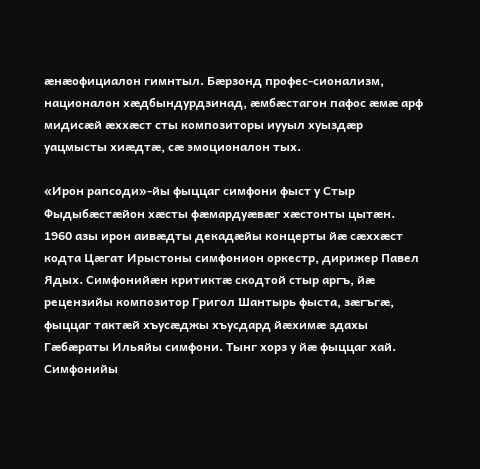æнæофициалон гимнтыл. Бæрзонд профес-сионализм, националон хæдбындурдзинад, æмбæстагон пафос æмæ арф мидисæй æххæст сты композиторы иууыл хуыздæр уацмысты хиæдтæ, сæ эмоционалон тых.

«Ирон рапсоди»-йы фыццаг симфони фыст у Стыр Фыдыбæстæйон хæсты фæмардуæвæг хæстонты цытæн. 1960 азы ирон аивæдты декадæйы концерты йæ сæххæст кодта Цæгат Ирыстоны симфонион оркестр, дирижер Павел Ядых. Симфонийæн критиктæ скодтой стыр аргъ, йæ рецензийы композитор Григол Шантырь фыста, зæгъгæ, фыццаг тактæй хъусæджы хъусдард йæхимæ здахы Гæбæраты Ильяйы симфони. Тынг хорз у йæ фыццаг хай. Симфонийы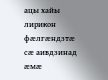ацы хайы лирикон фæлгæндзтæ сæ аивдзинад æмæ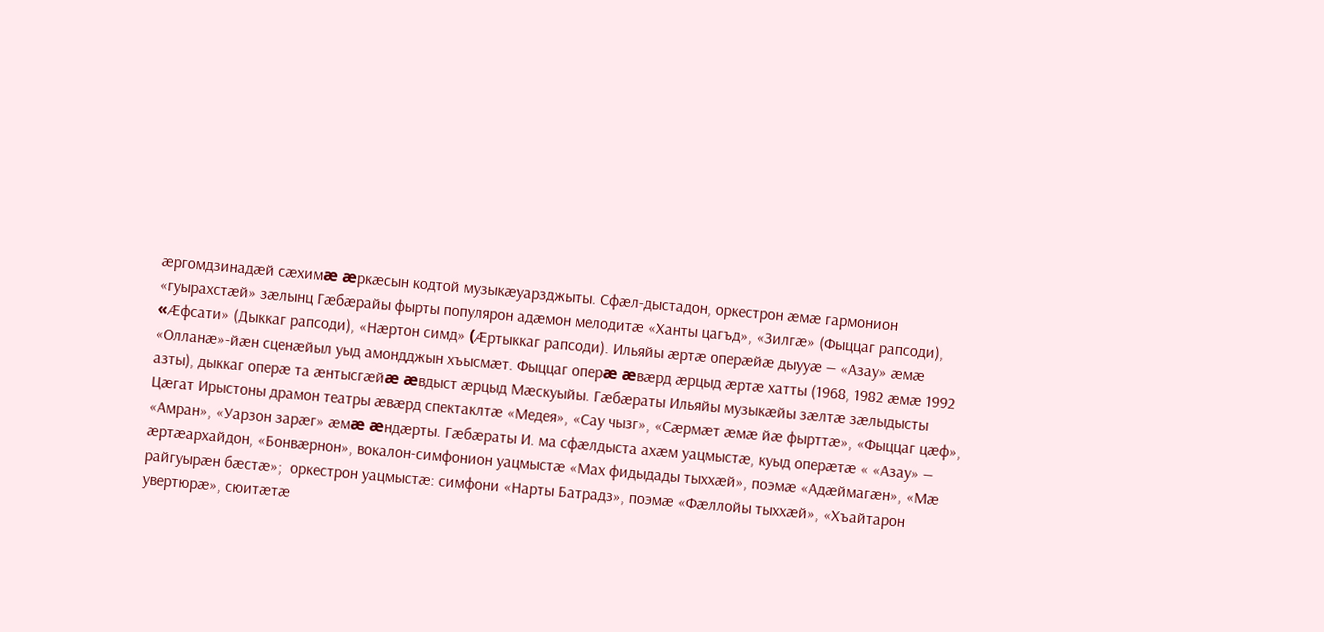æргомдзинадæй сæхимæ æркæсын кодтой музыкæуарзджыты. Сфæл-дыстадон, оркестрон æмæ гармонион «гуырахстæй» зæлынц Гæбæрайы фырты популярон адæмон мелодитæ «Ханты цагъд», «Зилгæ» (Фыццаг рапсоди), «Æфсати» (Дыккаг рапсоди), «Нæртон симд» (Æртыккаг рапсоди). Ильяйы æртæ оперæйæ дыууæ — «Азау» æмæ «Олланæ»-йæн сценæйыл уыд амондджын хъысмæт. Фыццаг оперæ æвæрд æрцыд æртæ хатты (1968, 1982 æмæ 1992 азты), дыккаг оперæ та æнтысгæйæ æвдыст æрцыд Мæскуыйы. Гæбæраты Ильяйы музыкæйы зæлтæ зæлыдысты Цæгат Ирыстоны драмон театры æвæрд спектаклтæ «Медея», «Сау чызг», «Сæрмæт æмæ йæ фырттæ», «Фыццаг цæф», «Амран», «Уарзон зарæг» æмæ æндæрты. Гæбæраты И. ма сфæлдыста ахæм уацмыстæ, куыд оперæтæ « «Азау» — æртæархайдон, «Бонвæрнон», вокалон-симфонион уацмыстæ «Мах фидыдады тыххæй», поэмæ «Адæймагæн», «Мæ райгуырæн бæстæ»;  оркестрон уацмыстæ: симфони «Нарты Батрадз», поэмæ «Фæллойы тыххæй», «Хъайтарон увертюрæ», сюитæтæ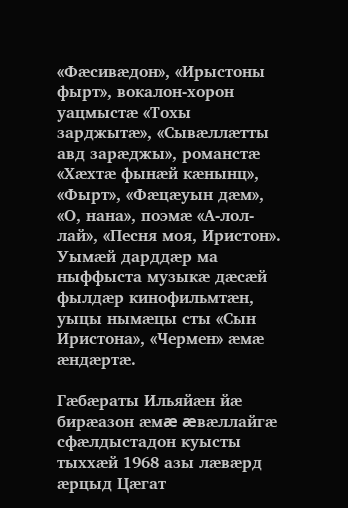«Фæсивæдон», «Ирыстоны фырт», вокалон-хорон уацмыстæ «Тохы зарджытæ», «Сывæллæтты авд зарæджы», романстæ «Хæхтæ фынæй кæнынц», «Фырт», «Фæцæуын дæм», «О, нана», поэмæ «А-лол-лай», «Песня моя, Иристон». Уымæй дарддæр ма ныффыста музыкæ дæсæй фылдæр кинофильмтæн, уыцы нымæцы сты «Сын Иристона», «Чермен» æмæ æндæртæ.

Гæбæраты Ильяйæн йæ бирæазон æмæ æвæллайгæ сфæлдыстадон куысты тыххæй 1968 азы лæвæрд æрцыд Цæгат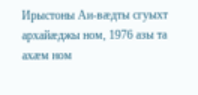Ирыстоны Аи-вæдты сгуыхт архайæджы ном, 1976 азы та ахæм ном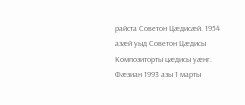райста Советон Цæдисæй. 1954 азæй уыд Советон Цæдисы Композиторты цæдисы уæнг. Фæзиан 1993 азы 1 марты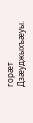горæт Дзæуджыхъæуы.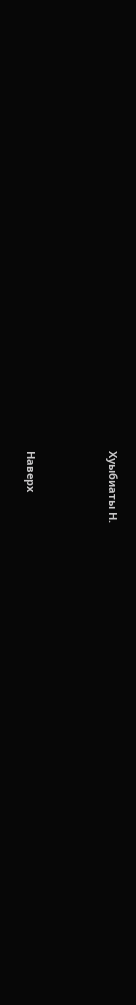Хуыбиаты Н.



Наверх